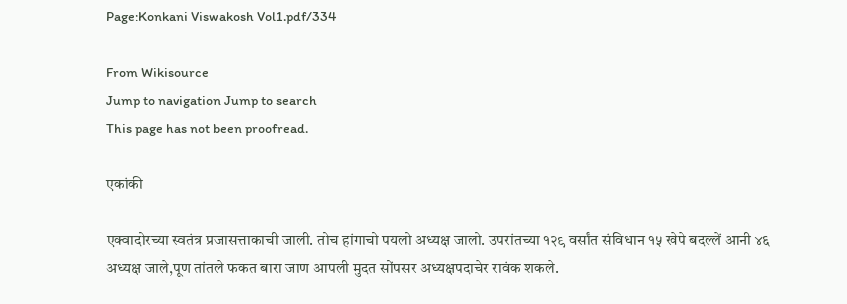Page:Konkani Viswakosh Vol1.pdf/334

From Wikisource
Jump to navigation Jump to search
This page has not been proofread.

एकांकी

एक्वादोरच्या स्वतंत्र प्रजासत्ताकाची जाली. तोच हांगाचो पयलो अध्यक्ष जालो. उपरांतच्या १२९ वर्सांत संविधान १५ खेपे बदल्लें आनी ४६ अध्यक्ष जाले,पूण तांतले फकत बारा जाण आपली मुदत सोंपसर अध्यक्षपदाचेर रावंक शकले.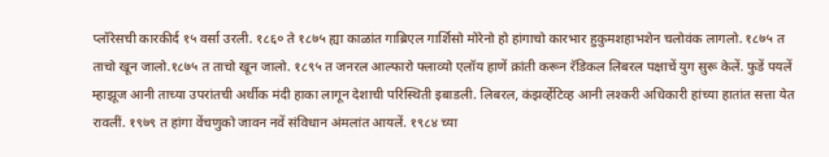प्लॉरेसची कारकीर्द १५ वर्सा उरली. १८६० ते १८७५ ह्या काळांत गाब्रिएल गार्शिसो मोरेनो हो हांगाचो कारभार हुकुमशहाभशेन चलोवंक लागलो. १८७५ त ताचो खून जालो.१८७५ त ताचो खून जालो. १८९५ त जनरल आल्फारो फ्लाव्यो एलॉय हाणें क्रांती करून रॅडिकल लिबरल पक्षाचें युग सुरू केलें. फुडें पयलें म्हाझूज आनी ताच्या उपरांतची अर्थीक मंदी हाका लागून देशाची परिस्थिती इबाडली. लिबरल, कंझर्व्हेटिव्ह आनी लश्करी अधिकारी हांच्या हातांत सत्ता येत रावलीं. १९७९ त हांगा वेंचणुको जावन नवें संविधान अंमलांत आयलें. १९८४ च्या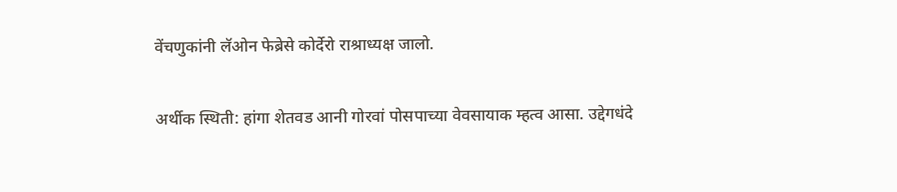वेंचणुकांनी लॅओन फेब्रेसे कोर्देरो राश्राध्यक्ष जालो.

अर्थीक स्थिती: हांगा शेतवड आनी गोरवां पोसपाच्या वेवसायाक म्हत्व आसा. उद्देगधंदे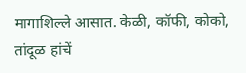मागाशिल्ले आसात. केळी, कॉफी, कोको, तांदूळ हांचें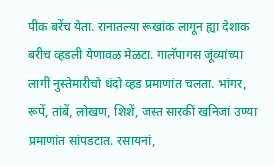पीक बरेंच येता. रानातल्या रूखांक लागून ह्या देशाक बरीच व्हडली येणावळ मेळटा. गालॅपागस जूंव्यांच्या लागीं नुस्तेमारीचो धंदो व्हड प्रमाणांत चलता. भांगर, रूपें, तांबें, लोखण, शिशें, जस्त सारकीं खनिजां उण्या प्रमाणांत सांपडटात. रसायनां,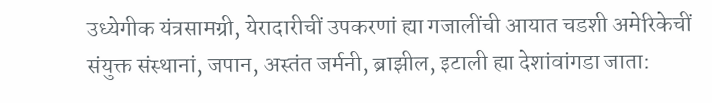उध्येगीक यंत्रसामग्री, येरादारीचीं उपकरणां ह्या गजालींची आयात चडशी अमेरिकेचीं संयुक्त संस्थानां, जपान, अस्तंत जर्मनी, ब्राझील, इटाली ह्या देशांवांगडा जाता: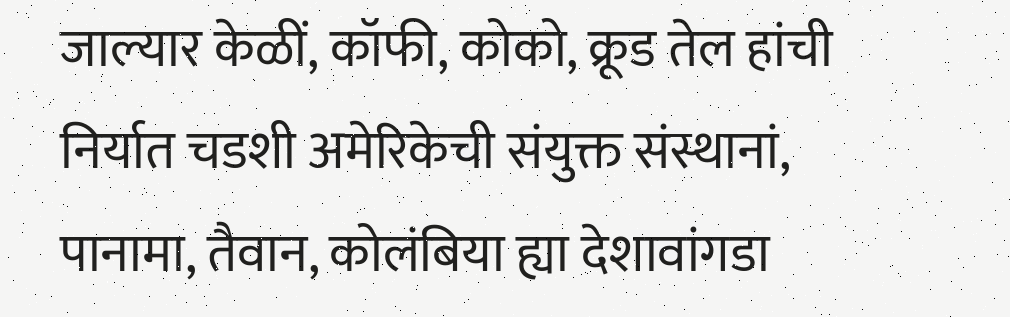जाल्यार केळीं, कॉफी, कोको, क्रूड तेल हांची निर्यात चडशी अमेरिकेची संयुक्त संस्थानां, पानामा, तैवान, कोलंबिया ह्या देशावांगडा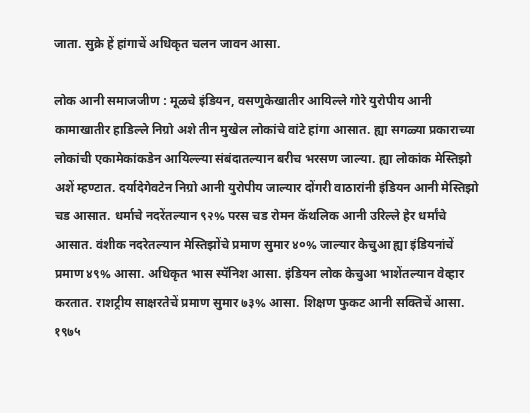जाता. सुक्रे हें हांगाचें अधिकृत चलन जावन आसा.

लोक आनी समाजजीण : मूळचे इंडियन, वसणुकेखातीर आयिल्ले गोरे युरोपीय आनी कामाखातीर हाडिल्ले निग्रो अशे तीन मुखेल लोकांचे वांटे हांगा आसात. ह्या सगळ्या प्रकाराच्या लोकांची एकामेकांकडेन आयिल्ल्या संबंदातल्यान बरीच भरसण जाल्या. ह्या लोकांक मेस्तिझो अशें म्हण्टात. दर्यादेगेवटेन निग्रो आनी युरोपीय जाल्यार दोंगरी वाठारांनी इंडियन आनी मेस्तिझो चड आसात. धर्माचे नदरेंतल्यान ९२% परस चड रोमन कॅथलिक आनी उरिल्ले हेर धर्मांचे आसात. वंशीक नदरेतल्यान मेस्तिझोंचे प्रमाण सुमार ४०% जाल्यार केचुआ ह्या इंडियनांचें प्रमाण ४९% आसा. अधिकृत भास स्पॅनिश आसा. इंडियन लोक केचुआ भाशेंतल्यान वेव्हार करतात. राशट्रीय साक्षरतेचें प्रमाण सुमार ७३% आसा. शिक्षण फुकट आनी सक्तिचें आसा. १९७५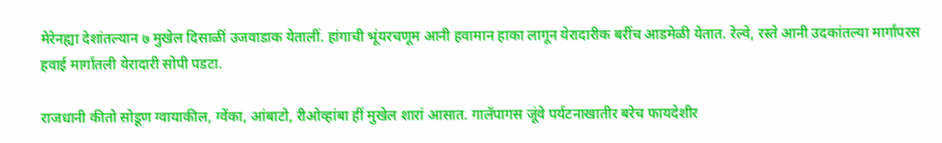मेरेनह्या देशांतल्यान ७ मुखेल दिसाळीं उजवाडाक येतालीं. हांगाची भूंयरचणूम आनी हवामान हाका लागून येरादारीक बरींच आडमेळी येतात. रेल्वे, रस्ते आनी उदकांतल्या मार्गांपरस हवाई मार्गांतली येरादारी सोपी पडटा.

राजधानी कीतो सोडूण ग्वायाकील, ग्वेंका, आंबाटो, रीओव्हांबा हीं मुखेल शारां आसात. गालॅपागस जूंवे पर्यटनाखातीर बरेच फायदेशीर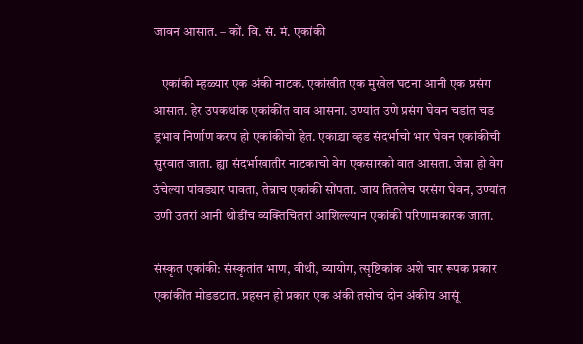जावन आसात. – कों. वि. सं. मं. एकांकी

   एकांकी म्हळ्यार एक अंकी नाटक. एकांखीत एक मुखेल घटना आनी एक प्रसंग आसात. हेर उपकथांक एकांकींत वाव आसना. उण्यांत उणे प्रसंग घेवन चडांत चड ड्रभाव निर्णाण करप हो एकांकीचो हेत. एकाद्र्या व्हड संदर्भाचो भार घेवन एकांकीची सुरवात जाता. ह्या संदर्भाखातीर नाटकाचो वेग एकसारको वात आसता. जेन्ना हो वेग उंचेल्या पांवड्यार पावता, तेन्नाच एकांकी सोंपता. जाय तितलेच परसंग घेवन, उण्यांत उणी उतरां आनी थोडींच व्यक्तिचितरां आशिल्ल्यान एकांकी परिणामकारक जाता.

संस्कृत एकांकी: संस्कृतांत भाण, वीथी, व्यायोग, त्सृष्टिकांक अशे चार रूपक प्रकार एकांकींत मोडडटात. प्रहसन हो प्रकार एक अंकी तसोच दोन अंकीय आसूं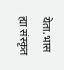येता. भास ह्या संस्कृत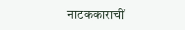नाटककाराचीं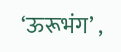‘ऊरूभंग’ ,